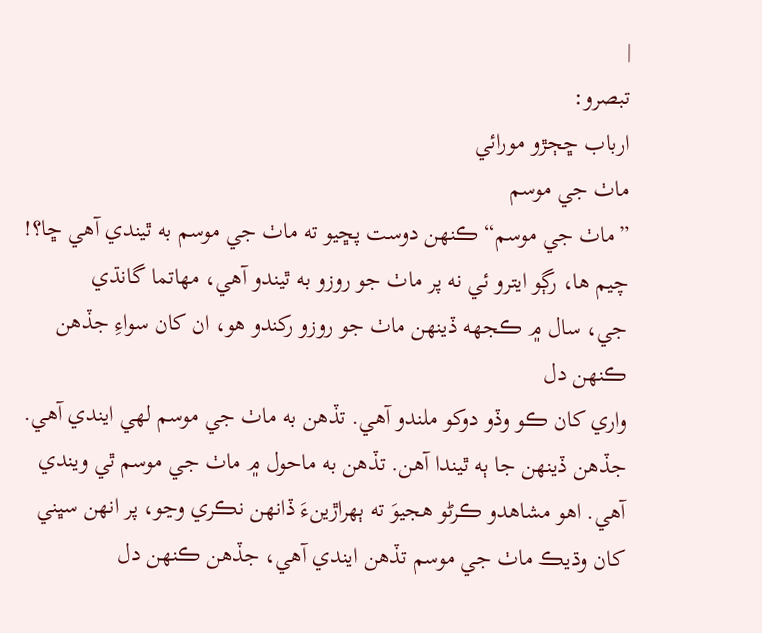|
تبصرو:
ارباب ڇڄڙو مورائي
ماٺ جي موسم
”ماٺ جي موسم“ ڪنهن دوست پڇيو ته ماٺ جي موسم به ٿيندي آهي ڇا؟!
چيم ها، رڳو ايترو ئي نه پر ماٺ جو روزو به ٿيندو آهي، مهاتما گانڌي
جي، سال ۾ ڪجهه ڏينهن ماٺ جو روزو رکندو هو، ان کان سواءِ جڏهن ڪنهن دل
واري کان ڪو وڏو دوکو ملندو آهي. تڏهن به ماٺ جي موسم لهي ايندي آهي.
جڏهن ڏينهن جا ٻه ٿيندا آهن. تڏهن به ماحول ۾ ماٺ جي موسم ٿي ويندي
آهي. اهو مشاهدو ڪرڻو هجيوَ ته ٻهراڙينءَ ڏانهن نڪري وڃو، پر انهن سڀني
کان وڌيڪ ماٺ جي موسم تڏهن ايندي آهي، جڏهن ڪنهن دل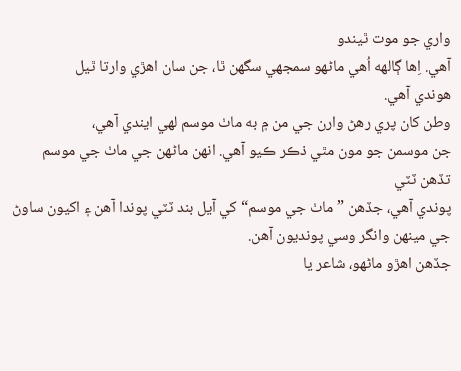واري جو موت ٿيندو
آهي. اِها ڳالهه اُهي ماڻهو سمجهي سگهن ٿا، جن سان اهڙي وارتا ٿيل
هوندي آهي.
وطن کان پري رهڻ وارن جي من ۾ به ماٺ موسم لهي ايندي آهي،
جن موسمن جو مون مٿي ذڪر ڪيو آهي. انهن ماڻهن جي ماٺ جي موسم تڏهن ٽٽي
پوندي آهي، جڏهن ”ماٺ جي موسم“ کي آيل بند ٽٽي پوندا آهن ۽ اکيون ساوڻ
جي مينهن وانگر وسي پونديون آهن.
جڏهن اهڙو ماڻهو، شاعر يا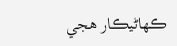ڪهاڻيڪار هجي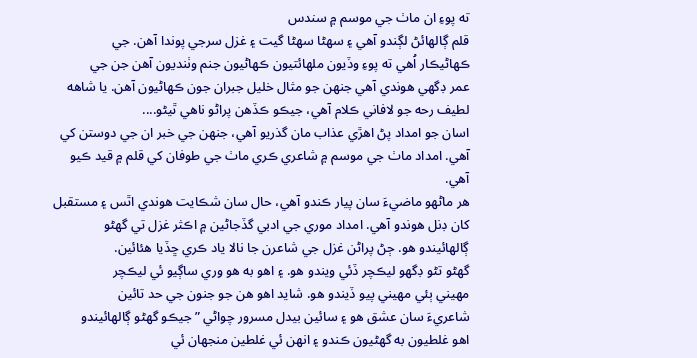ته پوءِ ان ماٺ جي موسم ۾ سندس
قلم ڳالهائڻ لڳندو آهي ۽ سهڻا سهڻا گيت ۽ غزل سرجي پوندا آهن. جي
ڪهاڻيڪار اُهي ته پوءِ وڏيون ملهائتيون ڪهاڻيون جنم وٺنديون آهن جن جي
عمر ڊگهي هوندي آهي جنهن جو مثال خليل جبران جون ڪهاڻيون آهن. يا شاهه
لطيف رحه جو لافاني ڪلام آهي، جيڪو ڪڏهن پراڻو ناهي ٿيڻو....
اسان جو امداد پڻ اهڙي عذاب مان گذريو آهي، جنهن جي خبر ان جي دوستن کي
آهي. امداد ماٺ جي موسم ۾ شاعري ڪري ماٺ جي طوفان کي قلم ۾ قيد ڪيو
آهي.
هر ماڻهو ماضيءَ سان پيار ڪندو آهي، حال سان شڪايت هوندي اٿس ۽ مستقبل
کان ڊنل هوندو آهي. امداد موري جي ادبي گڏجاڻين ۾ اڪثر غزل تي گهڻو
ڳالهائيندو هو. ڄڻ پراڻن غزل جي شاعرن جا نالا ياد ڪري ڇڏيا هئائين.
گهڻو تڻو ڊگهو ليڪچر ڏئي ويندو هو. ۽ اهو به هو وري ساڳيو ئي ليڪچر
مهيني ٻئي مهيني پيو ڏيندو هو. شايد اهو هن جو جنون جي حد تائين
شاعريءَ سان عشق هو ۽ سائين بيدل مسرور چواڻي ”جيڪو گهڻو ڳالهائيندو
اهو غلطيون به گهڻيون ڪندو ۽ انهن ئي غلطين منجهان ئي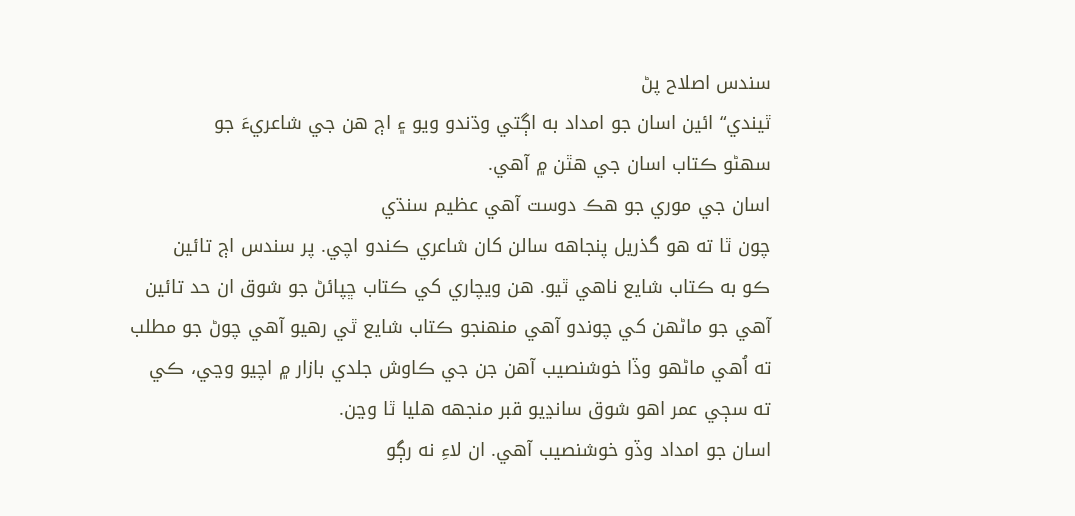سندس اصلاح پڻ
ٿيندي“ ائين اسان جو امداد به اڳتي وڌندو ويو ۽ اڄ هن جي شاعريءَ جو
سهڻو ڪتاب اسان جي هٿن ۾ آهي.
اسان جي موري جو هڪ دوست آهي عظيم سنڌي
چون ٿا ته هو گذريل پنجاهه سالن کان شاعري ڪندو اچي. پر سندس اڄ تائين
ڪو به ڪتاب شايع ناهي ٿيو. هن ويچاري کي ڪتاب ڇپائڻ جو شوق ان حد تائين
آهي جو ماڻهن کي چوندو آهي منهنجو ڪتاب شايع ٿي رهيو آهي چوڻ جو مطلب
ته اُهي ماڻهو وڏا خوشنصيب آهن جن جي ڪاوش جلدي بازار ۾ اچيو وڃي، ڪي
ته سڄي عمر اهو شوق سانڍيو قبر منجهه هليا ٿا وڃن.
اسان جو امداد وڏو خوشنصيب آهي. ان لاءِ نه رڳو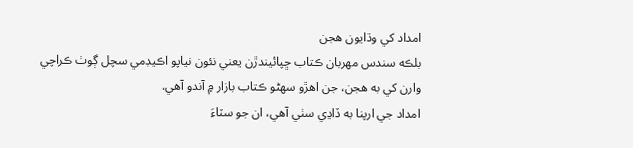امداد کي وڌايون هجن
بلڪه سندس مهربان ڪتاب ڇپائيندڙن يعني نئون نياپو اڪيڊمي سچل ڳوٺ ڪراچي
وارن کي به هجن، جن اهڙو سهڻو ڪتاب بازار ۾ آندو آهي.
امداد جي ارپنا به ڏاڍي سٺي آهي، ان جو سٽاءَ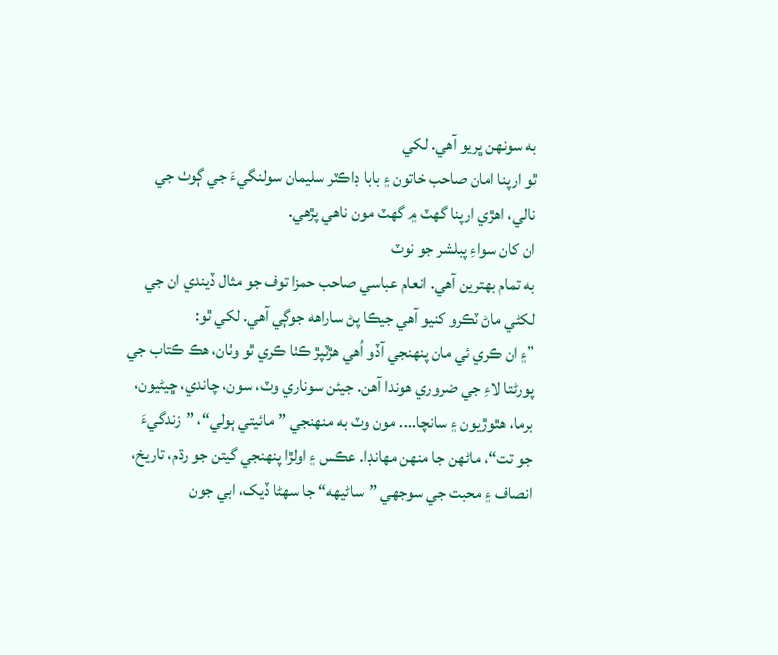به سونهن ڀريو آهي. لکي
ٿو ارپنا امان صاحب خاتون ۽ بابا ڊاڪٽر سليمان سولنگيءَ جي ڳوٺ جي
نالي، اهڙي ارپنا گهٽ ۾ گهٽ مون ناهي پڙهي.
ان کان سواءِ پبلشر جو نوٽ
به تمام بهترين آهي. انعام عباسي صاحب حمزا توف جو مثال ڏيندي ان جي
لکڻي ماڻ ٽڪرو کنيو آهي جيڪا پڻ ساراهه جوڳي آهي. لکي ٿو:
”۽ ان ڪري ئي مان پنهنجي آڏو اُهي هڙٽپڙ ڪٺا ڪري ٿو وٺان، هڪ ڪتاب جي
پورڻتا لاءِ جي ضروري هوندا آهن. جيئن سوناري وٽ، سون، چاندي، ڇيڻيون،
برما، هٿوڙيون ۽ سانچا.... مون وٽ به منهنجي ”مائيتي ٻولي“، ”زندگيءَ
جو تت“، ماڻهن جا منهن مهانڊا. عڪس ۽ اولڙا پنهنجي گيتن جو رڌم، تاريخ،
انصاف ۽ محبت جي سوجهي ”ساڻيهه“ جا سهڻا ڏيک، ابي جون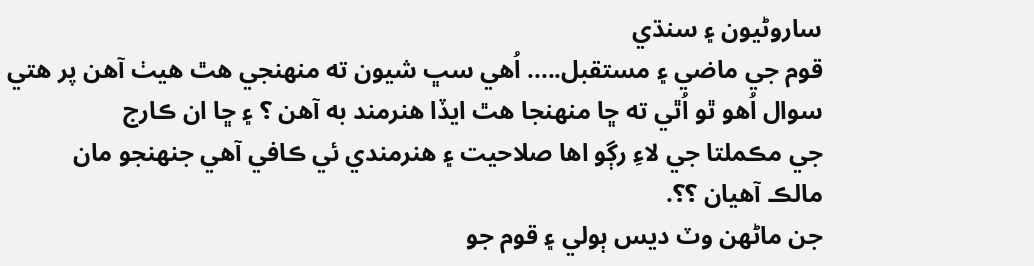ساروڻيون ۽ سنڌي
قوم جي ماضي ۽ مستقبل..... اُهي سڀ شيون ته منهنجي هٿ هيٺ آهن پر هتي
سوال اُهو ٿو اُٿي ته ڇا منهنجا هٿ ايڏا هنرمند به آهن ؟ ۽ ڇا ان ڪارج
جي مڪملتا جي لاءِ رڳو اها صلاحيت ۽ هنرمندي ئي ڪافي آهي جنهنجو مان
مالڪ آهيان ؟؟.
جن ماڻهن وٽ ديس ٻولي ۽ قوم جو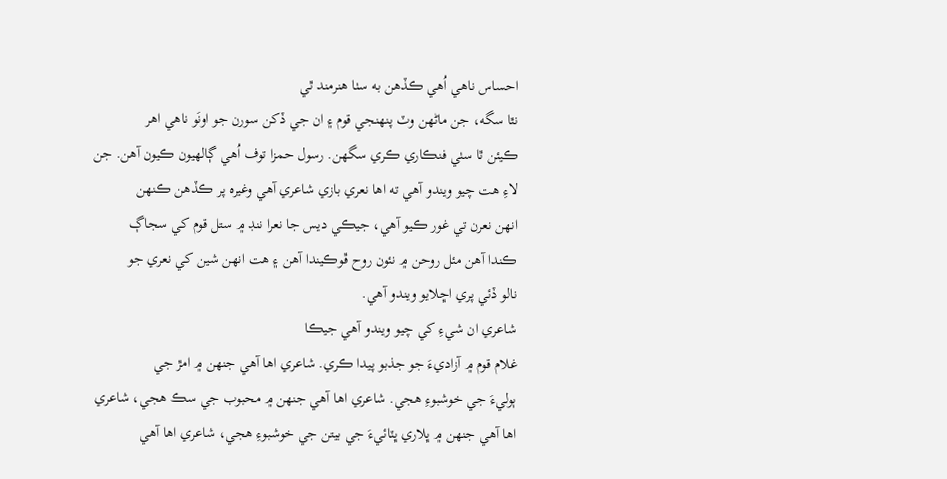احساس ناهي اُهي ڪڏهن به سٺا هنرمند ٿي
نٿا سگه، جن ماڻهن وٽ پنهنجي قوم ۽ ان جي ڏکن سورن جو اونَو ناهي اهر
ڪيئن ٿا سٺي فنڪاري ڪري سگهن. رسول حمزا توف اُهي ڳالهيون ڪيون آهن. جن
لاءِ هت چيو ويندو آهي ته اها نعري بازي شاعري آهي وغيره پر ڪڏهن ڪنهن
انهن نعرن تي غور ڪيو آهي، جيڪي ديس جا نعرا ننڊ ۾ ستل قوم کي سجاڳ
ڪندا آهن مئل روحن ۾ نئون روح ڦوڪيندا آهن ۽ هت انهن شين کي نعري جو
نالو ڏئي پري اڇلايو ويندو آهي.
شاعري ان شيءِ کي چيو ويندو آهي جيڪا
غلام قوم ۾ آزاديءَ جو جذبو پيدا ڪري. شاعري اها آهي جنهن ۾ امڙ جي
ٻوليءَ جي خوشبوءِ هجي. شاعري اها آهي جنهن ۾ محبوب جي سڪ هجي، شاعري
اها آهي جنهن ۾ ڀلاري ڀٽائيءَ جي بيتن جي خوشبوءِ هجي، شاعري اها آهي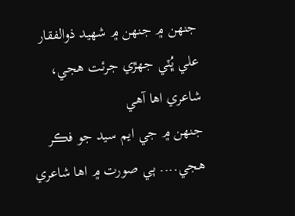جنهن ۾ جنهن ۾ شهيد ذوالفقار علي ڀُٽي جهڙي جرئت هجي، شاعري اها آهي
جنهن ۾ جي ايم سيد جو فڪر هجي.... ٻي صورت ۾ اها شاعري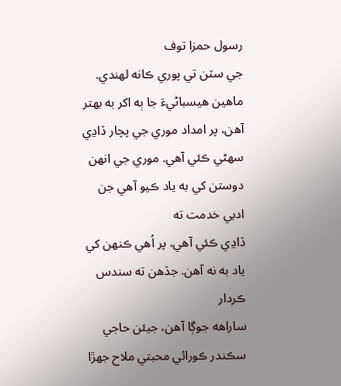رسول حمزا توف
جي سٽن تي پوري ڪانه لهندي.
ماهين هيسباڻيءَ جا ٻه اکر به بهتر آهن، پر امداد موري جي پچار ڏاڍي
سهڻي ڪئي آهي. موري جي انهن دوستن کي به ياد ڪيو آهي جن ادبي خدمت ته
ڏاڍي ڪئي آهي، پر اُهي ڪنهن کي ياد به نه آهن. جڏهن ته سندس ڪردار
ساراهه جوڳا آهن، جيئن حاجي سڪندر ڪورائي محبتي ملاح جهڙا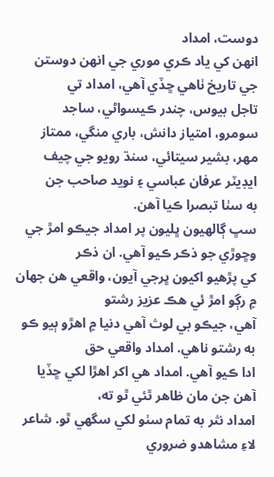دوست، امداد
انهن کي ياد ڪري موري جي انهن دوستن جي تاريخ ٺاهي ڇڏي آهي، امداد تي
تاجل بيوس، چندر ڪيسواڻي، ساجد سومرو، امتياز دانش، باري منگي، ممتاز
مهر، بشير سيتائي، سنڌ رويو جي چيف ايڊيٽر عرفان عباسي ۽ نويد صاحب جن
به سٺا تبصرا ڪيا آهن.
سڀ ڳالهيون ڀليون پر امداد جيڪو امڙ جي وڇوڙي جو ذڪر ڪيو آهي. ان ذڪر
کي پڙهيو اکيون ڀرجي آيون، واقعي هن جهان ۾ رڳو امڙ ئي هڪ عزيز رشتو
آهي، جيڪو بي لوث آهي دنيا ۾ اهڙو ٻيو ڪو به رشتو ناهي. امداد واقعي حق
ادا ڪيو آهي. امداد هي اکر اهڙا لکي ڇڏيا آهن جن مان ظاهر ٿئي ٿو ته،
امداد نثر به تمام سٺو لکي سگهي ٿو. شاعر لاءِ مشاهدو ضروري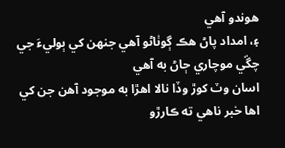هوندو آهي
۽، امداد پاڻ هڪ ڳوٺاڻو آهي جنهن کي ٻوليءَ جي چڱي موچاري ڄاڻ به آهي
اسان وٽ کوڙ وڏا نالا اهڙا به موجود آهن جن کي اها خبر ناهي ته ڪارڙو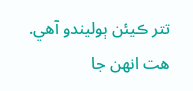تتر ڪيئن ٻوليندو آهي. هت انهن جا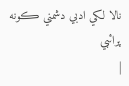نالا لکي ادبي دشمني ڪونه پرائبي
|